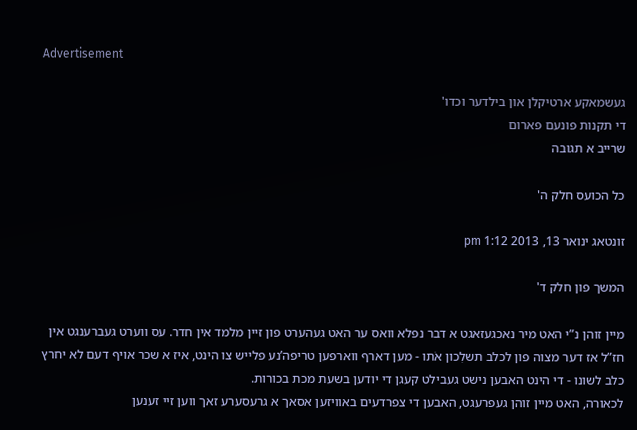Advertisement

געשמאקע ארטיקלן און בילדער וכדו'
די תקנות פונעם פארום
שרייב א תגובה

כל הכועס חלק ה'

זונטאג ינואר 13, 2013 1:12 pm

המשך פון חלק ד'

מיין זוהן נ”י האט מיר נאכגעזאגט א דבר נפלא וואס ער האט געהערט פון זיין מלמד אין חדר. עס ווערט געברענגט אין חז”ל אז דער מצוה פון לכלב תשלִכון אֹתו - מען דארף ווארפען טריפה’נע פלייש צו הינט, איז א שכר אויף דעם לא יחרץ כלב לשונו - די הינט האבען נישט געבילט קעגן די יודען בשעת מכת בכורות.
לכאורה, האט מיין זוהן געפרעגט, האבען די צפרדעים באוויזען אסאך א גרעסערע זאך ווען זיי זענען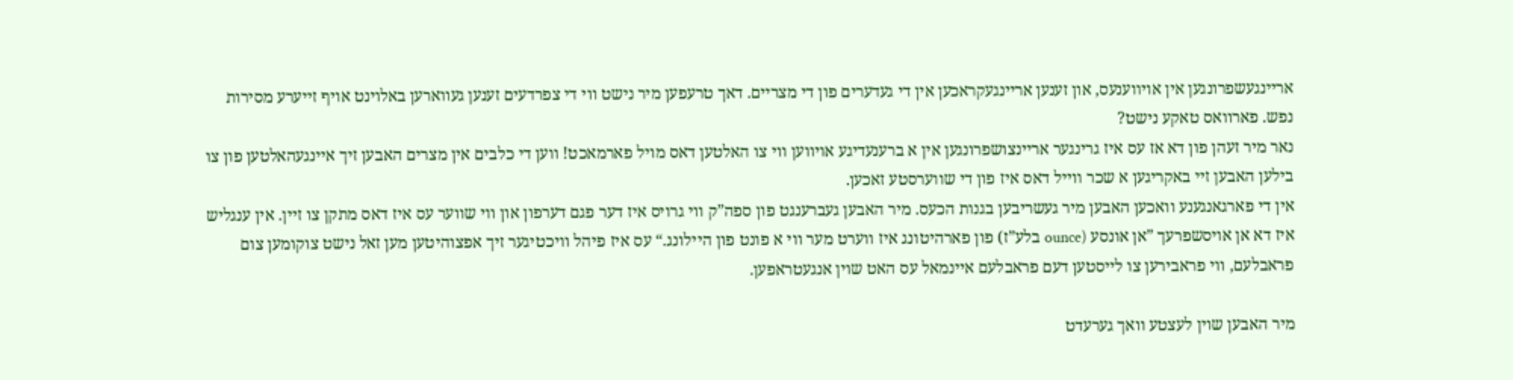אריינגעשפרונגען אין אויווענעס, און זענען אריינגעקראכען אין די געדערים פון די מצריים. דאך טרעפען מיר נישט ווי די צפרדעים זענען געווארען באלוינט אויף זייערע מסירות נפש. פארוואס טאקע נישט?
נאר מיר זעהן פון דא אז עס איז גרינגער אריינצושפרונגען אין א ברענעדיגע אויווען ווי צו האלטען דאס מויל פארמאכט! ווען די כלבים אין מצרים האבען זיך איינגעהאלטען פון צו בילען האבען זיי באקריגען א שכר ווייל דאס איז פון די שווערסטע זאכען.
אין די פארגאנגענע וואכען האבען מיר געשריבען בגנות הכעס. מיר האבען געברענגט פון ספה”ק ווי גרויס איז דער פגם דערפון און ווי שווער עס איז דאס מתקן צו זיין. אין ענגליש איז דא אן אויסשפרעך ”אן אונסע (ounce בלע”ז) פון פארהיטונג איז ווערט מער ווי א פונט פון היילונג.“ עס איז פיהל וויכטיגער זיך אפצוהיטען מען זאל נישט צוקומען צום פראבלעם, ווי פראבירען צו לייסטען דעם פראבלעם איינמאל עס האט שוין אנגעטראפען.

מיר האבען שוין לעצטע וואך גערעדט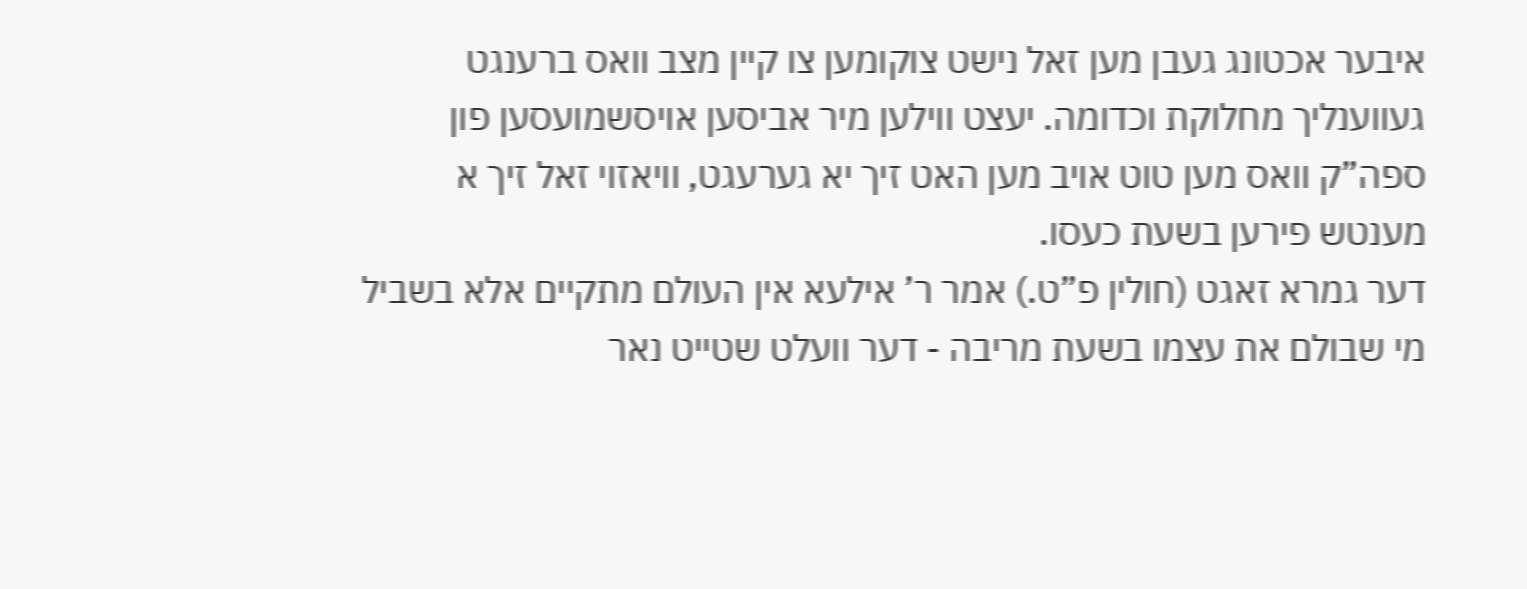איבער אכטונג געבן מען זאל נישט צוקומען צו קיין מצב וואס ברענגט געווענליך מחלוקת וכדומה. יעצט ווילען מיר אביסען אויסשמועסען פון ספה”ק וואס מען טוט אויב מען האט זיך יא גערעגט, וויאזוי זאל זיך א מענטש פירען בשעת כעסו.
דער גמרא זאגט (חולין פ”ט.) אמר ר’ אילעא אין העולם מתקיים אלא בשביל מי שבולם את עצמו בשעת מריבה - דער וועלט שטייט נאר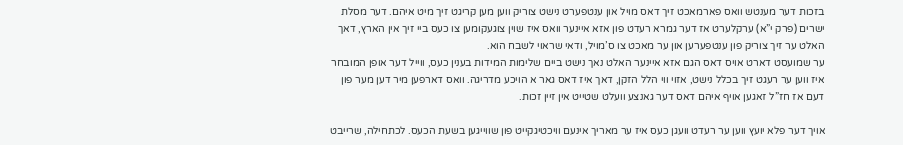בזכות דער מענטש וואס פארמאכט זיך דאס מויל און ענטפערט נישט צוריק ווען מען קריגט זיך מיט איהם. דער מסלת ישרים (פרק י”א) ערקלערט אז דער גמרא רעדט פון אזא איינער וואס איז שוין צוגעקומען צו כעס ביי זיך אין הארץ, דאך האלט ער זיך צוריק פון ענטפערען און ער מאכט צו ס’מויל, ודאי שראוי לשבח הוא.
ער שמועסט דארט אויס דאס הגם אזא איינער האלט נאך נישט ביים שלימות המידות בענין כעס, ווייל דער אופן המובחר איז ווען ער רעגט זיך בכלל נישט, אזוי ווי הלל הזקן, דאך איז דאס גאר א הויכע מדריגה. וואס דארפען מיר דען מער פון דעם אז חז”ל זאגען אויף איהם דאס דער גאנצע וועלט שטייט אין זיין זכות.

אויך דער פלא יועץ ווען ער רעדט וועגן כעס איז ער מאריך אינעם וויכטיגקייט פון שווייגען בשעת הכעס. לכתחילה, שרייבט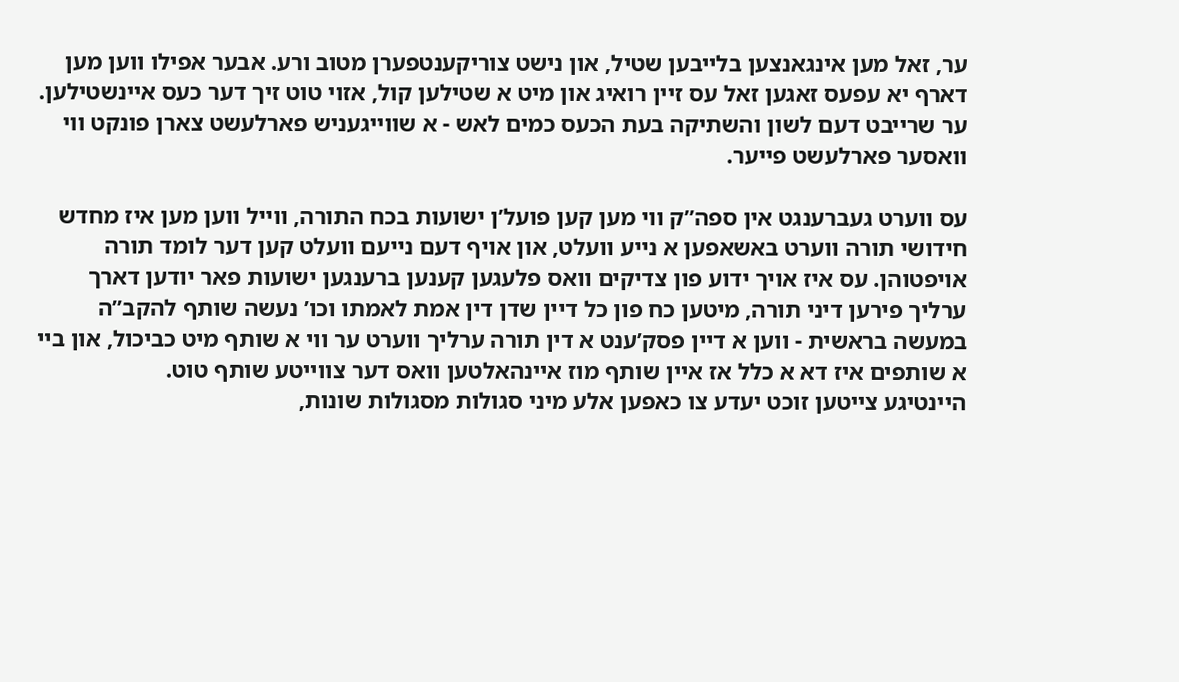ער, זאל מען אינגאנצען בלייבען שטיל, און נישט צוריקענטפערן מטוב ורע. אבער אפילו ווען מען דארף יא עפעס זאגען זאל עס זיין רואיג און מיט א שטילען קול, אזוי טוט זיך דער כעס איינשטילען. ער שרייבט דעם לשון והשתיקה בעת הכעס כמים לאש - א שווייגעניש פארלעשט צארן פונקט ווי וואסער פארלעשט פייער.

עס ווערט געברענגט אין ספה”ק ווי מען קען פועל’ן ישועות בכח התורה, ווייל ווען מען איז מחדש חידושי תורה ווערט באשאפען א נייע וועלט, און אויף דעם נייעם וועלט קען דער לומד תורה אויפטוהן. עס איז אויך ידוע פון צדיקים וואס פלעגען קענען ברענגען ישועות פאר יודען דארך ערליך פירען דיני תורה, מיטען כח פון כל דיין שדן דין אמת לאמתו וכו’ נעשה שותף להקב”ה במעשה בראשית - ווען א דיין פסק’ענט א דין תורה ערליך ווערט ער ווי א שותף מיט כביכול, און ביי א שותפים איז דא א כלל אז איין שותף מוז איינהאלטען וואס דער צווייטע שותף טוט.
היינטיגע צייטען זוכט יעדע צו כאפען אלע מיני סגולות מסגולות שונות,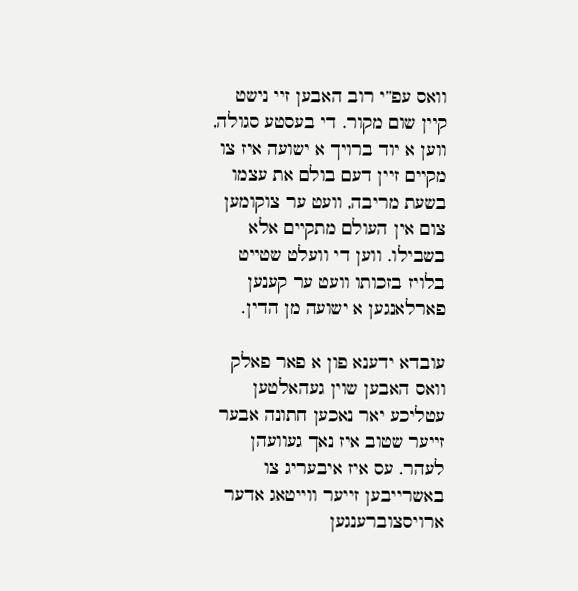וואס עפ”י רוב האבען זיי נישט קיין שום מקור. די בעסטע סגולה, ווען א יוד ברויך א ישועה איז צו מקיים זיין דעם בולם את עצמו בשעת מריבה, וועט ער צוקומען צום אין העולם מתקיים אלא בשבילו. ווען די וועלט שטייט בלויז בזכותו וועט ער קענען פארלאנגען א ישועה מן הדין.

עובדא ידענא פון א פאר פאלק וואס האבען שוין געהאלטען עטליכע יאר נאכען חתונה אבער זייער שטוב איז נאך געוועהן לעהר. עס איז איבעריג צו באשרייבען זייער ווייטאג אדער ארויסצוברענגען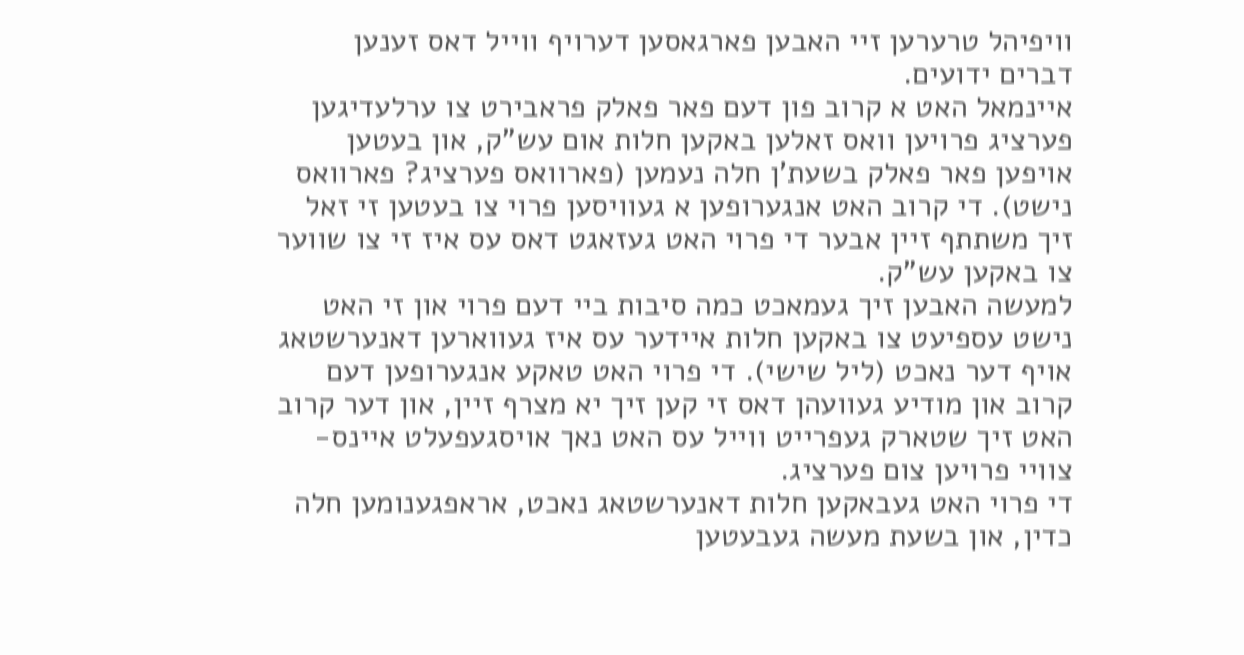וויפיהל טרערען זיי האבען פארגאסען דערויף ווייל דאס זענען דברים ידועים.
איינמאל האט א קרוב פון דעם פאר פאלק פראבירט צו ערלעדיגען פערציג פרויען וואס זאלען באקען חלות אום עש”ק, און בעטען אויפען פאר פאלק בשעת’ן חלה נעמען (פארוואס פערציג? פארוואס נישט). די קרוב האט אנגערופען א געוויסען פרוי צו בעטען זי זאל זיך משתתף זיין אבער די פרוי האט געזאגט דאס עס איז זי צו שווער צו באקען עש”ק.
למעשה האבען זיך געמאכט כמה סיבות ביי דעם פרוי און זי האט נישט עספיעט צו באקען חלות איידער עס איז געווארען דאנערשטאג אויף דער נאכט (ליל שישי). די פרוי האט טאקע אנגערופען דעם קרוב און מודיע געוועהן דאס זי קען זיך יא מצרף זיין, און דער קרוב האט זיך שטארק געפרייט ווייל עס האט נאך אויסגעפעלט איינס-צוויי פרויען צום פערציג.
די פרוי האט געבאקען חלות דאנערשטאג נאכט, אראפגענומען חלה כדין, און בשעת מעשה געבעטען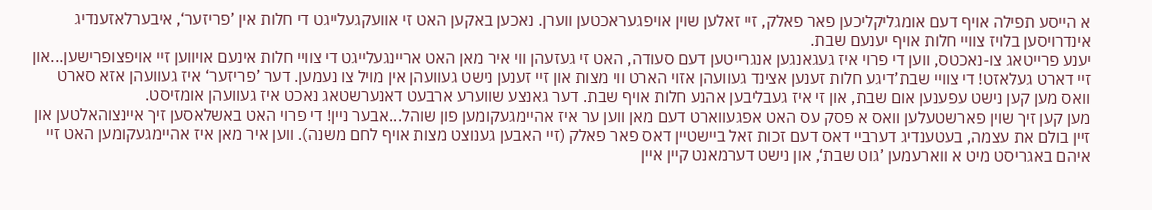א הייסע תפילה אויף דעם אומגליקליכען פאר פאלק, זיי זאלען שוין אויפגעראכטען ווערן. נאכען באקען האט זי אוועקגעלייגט די חלות אין ’פריזער‘, איבערלאזענדיג אינדרויסען בלויז צוויי חלות אויף יענעם שבת.
יענע פרייטאג צו-נאכטס, ווען די פרוי איז געגאנגען אנגרייטען דעם סעודה, האט זי געזעהן ווי איר מאן האט אריינגעלייגט די צוויי חלות אינעם אויווען זיי אויפצופרישען...און זיי דארט געלאזט! די צוויי שבת’דיגע חלות זענען אצינד געוועהן אזוי הארט ווי מצות און זיי זענען נישט געוועהן אין מויל צו נעמען. דער ’פריזער‘ איז געוועהן אזא סארט וואס מען קען נישט עפענען אום שבת, און זי איז געבליבען אהנע חלות אויף שבת. דער גאנצע שווערע ארבעט דאנערשטאג נאכט איז געוועהן אומזיסט.
מען קען זיך שוין פארשטעלען וואס א פסק עס האט אפגעווארט דעם מאן ווען ער איז אהיימגעקומען פון שוהל...אבער ניין! די פרוי האט באשלאסען זיך איינצוהאלטען און זיין בולם את עצמה, בעטענדיג דערביי דאס דעם זכות זאל ביישטיין דאס פאר פאלק (זיי האבען גענוצט מצות אויף לחם משנה). ווען איר מאן איז אהיימגעקומען האט זיי איהם באגריסט מיט א ווארעמען ’גוט שבת‘, און נישט דערמאנט קיין איין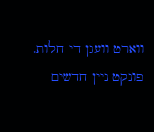ווארט וועגן די חלות.
פונקט ניין חדשים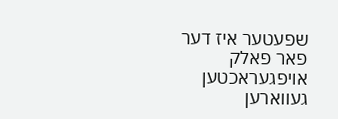שפעטער איז דער פאר פאלק אויפגעראכטען געווארען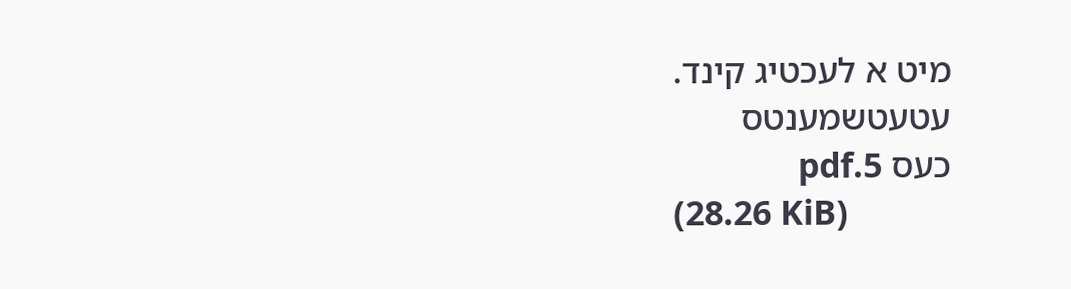מיט א לעכטיג קינד.
עטעטשמענטס
כעס 5.pdf
(28.26 KiB)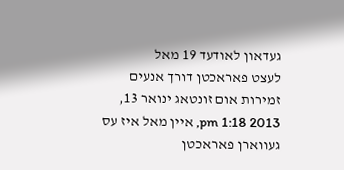געדאון לאודעד 19 מאל
לעצט פאראכטן דורך אנעים זמירות אום זונטאג ינואר 13, 2013 1:18 pm, איין מאל איז עס געווארן פאראכטן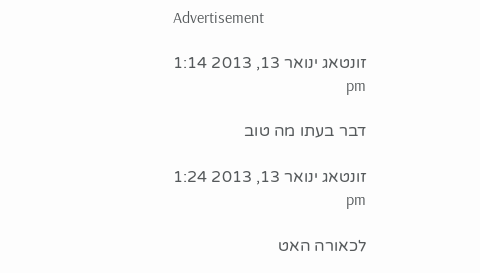Advertisement

זונטאג ינואר 13, 2013 1:14 pm

דבר בעתו מה טוב

זונטאג ינואר 13, 2013 1:24 pm

לכאורה האט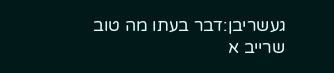געשריבן:דבר בעתו מה טוב
שרייב א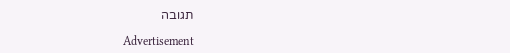תגובה

Advertisement